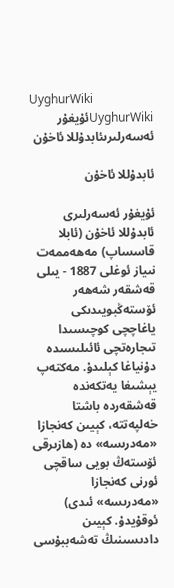UyghurWiki
UyghurWikiئۇيغۇر ئەسەرلىرىئابدۇللا ئاخۇن

ئابدۇللا ئاخۇن

ئۇيغۇر ئەسەرلىرى ئابدۇللا ئاخۇن (ئابلا قاسساپ) مەھەممەت نىياز ئوغلى 1887 - يىلى قەشقەر شەھەر ئۆستەڭبويىدىكى ياغاچچى كوچىسىدا تىجارەتچى ئائىلىسىدە دۇنياغا كېلىدۇ. مەكتەپ يېشىغا يەتكەندە قەشقەردە باشتا خەلپەتتە، كېيىن كەنجازا «مەدرىسە» دە (ھازىرقى ئۆستەڭ بويى ساقچى ئورنى كەنجازا «مەدرىسە» ئىدى) ئوقۇيدۇ. كېيىن دادىسىنىڭ تەشەببۇسى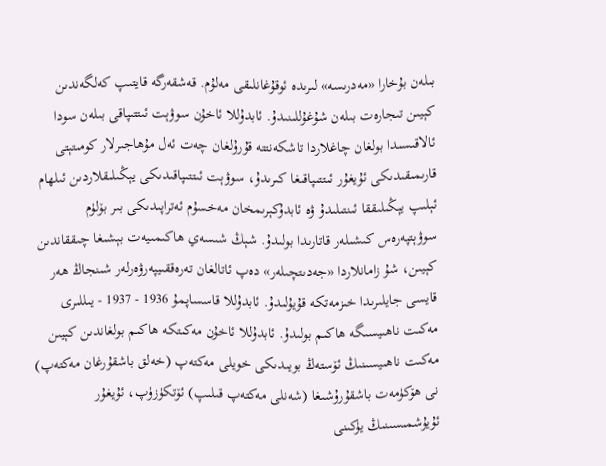بىلەن بۇخارا «مەدرىسە» لىرىدە ئوقۇغانلىقى مەلۇم. قەشقەرگە قايتىپ كەلگەندىن كېيىن تىجارەت بىلەن شۇغۇللىنىدۇ. ئابدۇللا ئاخۇن سوۋېت ئىتتىپاقى بىلەن سودا ئالاقىسىدا بولغان چاغلاردا تاشكەنتتە قۇرۇلغان چەت ئەل مۇھاجىرلار كومىتېتى قارىمىقىدىكى ئۇيغۇر ئىتتىپاقىغا كىرىدۇ، سوۋېت ئىتتىپاقىدىكى يېڭىلىقلاردىن ئىلھام ئېلىپ يېڭىلىققا ئىنتىلىدۇ ۋە ئابدۇكېرىمخان مەخسۇم ئەتراپىدىكى بىر بۆلۈم سوۋېتپەرەس كىشىلەر قاتارىدا بولىدۇ. شېڭ شىسەي ھاكىمىيەت بېشىغا چىققاندىن كېيىن، شۇ زامانلاردا «جەدىتچىلەر» دەپ ئاتالغان تەرەققىيپەرۋەرلەر شىنجاڭ ھەر قايسى جايلىرىدا خىزمەتكە قۇيۇلىدۇ. ئابدۇللا قاسساپمۇ 1936 - 1937 - يىللىرى مەكىت ناھىيسىگە ھاكىم بولىدۇ. ئابدۇللا ئاخۇن مەكىتكە ھاكىم بولغاندىن كېيىن مەكىت ناھىيسىنىڭ ئۆستەڭ بويىدىكى خويلى مەكتەپ (خەلق باشقۇرغان مەكتەپ) نى ھۆكۈمەت باشقۇرۇشىغا (شەنلى مەكتەپ قىلىپ) ئۆتكۈزۈپ، ئۇيغۇر ئۇيۇشمىسىنىڭ يۈكىنى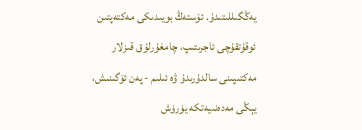يەڭگىللىتىدۇ. ئۆستەڭ بويىدىكى مەكتەپتىن ئوقۇتقۇچى ئاجرىتىپ، چامغۇرلۇق قىزلار مەكتىپىنى سالدۇرىدۇ ۋە ئىلىم - پەن ئۆگىنىش، يېڭى مەدەنىيەتكە يۈرۈش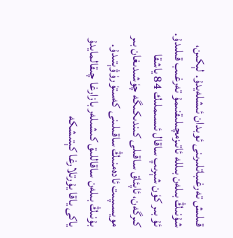قىلىش تەرغىباتلىرىنى ئوبدان ئىشلەيدۇ. لېكىن، شۇنىڭ بىلەن بىللە ئاتىزمچىلىقنىمۇ تەرغىب قىلىدۇ. ئۇ بىر كۈن شېرىپ ساقال ئىسىملىك 84 ياشقا كىرگەن، ئاپئاق ساقىلى كىندىكىگە چۈشىدىغان بىر مويسىپىت ئادەمنىڭ ساقىلىنى كەستۈرۈۋېتىدۇ. بۇنىڭ بىلەن ساقاللىق كىشىلەر بازارغا چىقالمايدۇ ياكى ياقا يۇرتلارغا كېتىشكە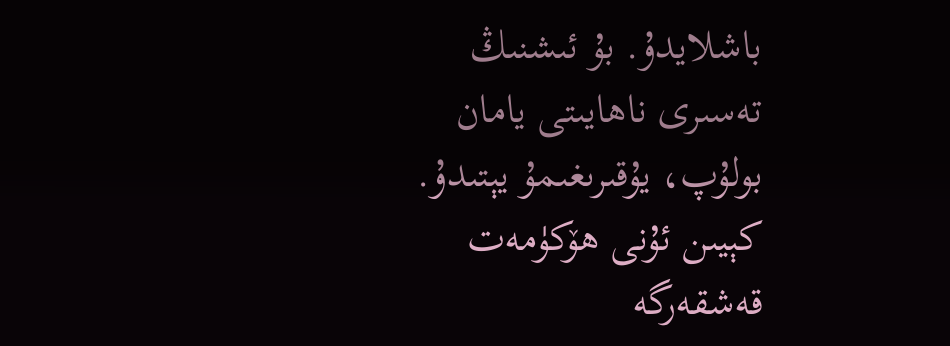باشلايدۇ. بۇ ئىشنىڭ تەسىرى ناھايىتى يامان بولۇپ، يۇقىرىغىمۇ يېتىدۇ. كېيىن ئۇنى ھۆكۈمەت قەشقەرگە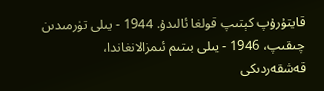قايتۇرۇپ كېتىپ قولغا ئالىدۇ. 1944 - يىلى تۈرمىدىن چىقىپ، 1946 - يىلى بىتىم ئىمزالانغاندا، قەشقەردىكى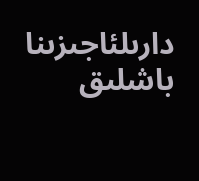دارىلئاجىزىنا باشلىق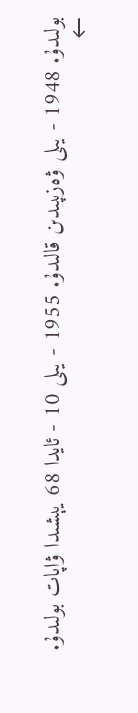بولىدۇ. 1948 - يىلى ۋەزىپىدىن قالىدۇ. 1955 - يىلى 10 - ئايدا 68 يېشىدا ۋاپات بولىدۇ.
←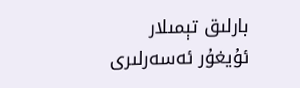بارلىق تېمىلار ئۇيغۇر ئەسەرلىرى